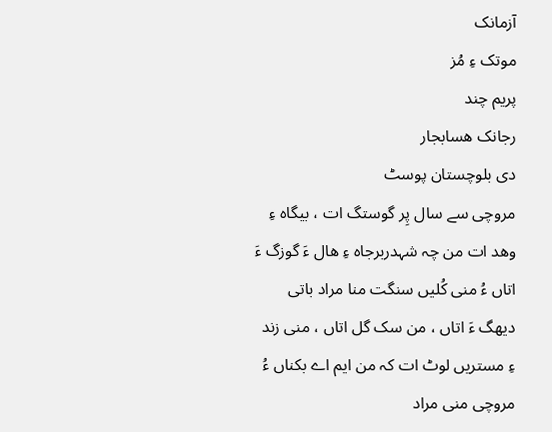آزمانک
موتک ءِ مُز
پریم چند
رجانک هسابجار
دی بلوچستان پوسٹ
مروچی سے سال پِر گوستگ ات ، بیگاه ءِ وهد ات من چہ شہدربرجاه ءِ هال ءَ گوزگ ءَ اتاں ءُ منی کُلیں سنگت منا مراد باتی دیهگ ءَ اتاں ، من سک گل اتاں ، منی زند ءِ مستریں لوٹ ات کہ من ایم اے بکناں ءُ مروچی منی مراد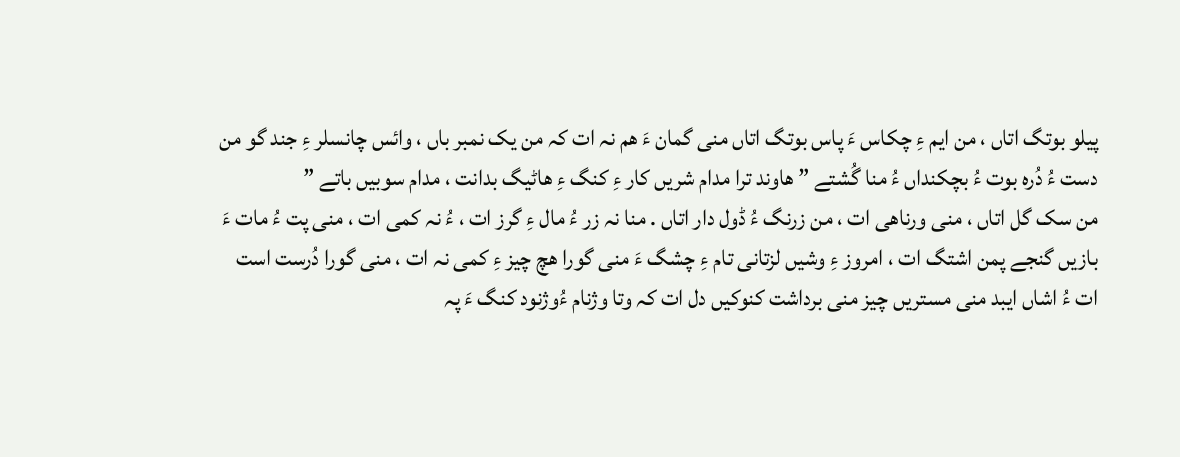پیلو بوتگ اتاں ، من ایم ءِ چکاس ءَ پاس بوتگ اتاں منی گمان ءَ هم نہ ات کہ من یک نمبر باں ، وائس چانسلر ءِ جند گو من دست ءُ دُره بوت ءُ بچکنداں ءُ منا گُشتے ” هاوند ترا مدام شریں کار ءِ کنگ ءِ هاٹیگ بدانت ، مدام سوبیں باتے ”
من سک گل اتاں ، منی ورناهی ات ، من زرنگ ءُ ڈول دار اتاں . منا نہ زر ءُ مال ءِ گرز ات ، ءُ نہ کمی ات ، منی پت ءُ مات ءَ بازیں گنجے پمن اشتگ ات ، امروز ءِ وشیں لزتانی تام ءِ چشگ ءَ منی گورا هچ چیز ءِ کمی نہ ات ، منی گورا دُرست است ات ءُ اشاں ایبد منی مستریں چیز منی برداشت کنوکیں دل ات کہ وتا وژنام ءُوژنود کنگ ءَ پہ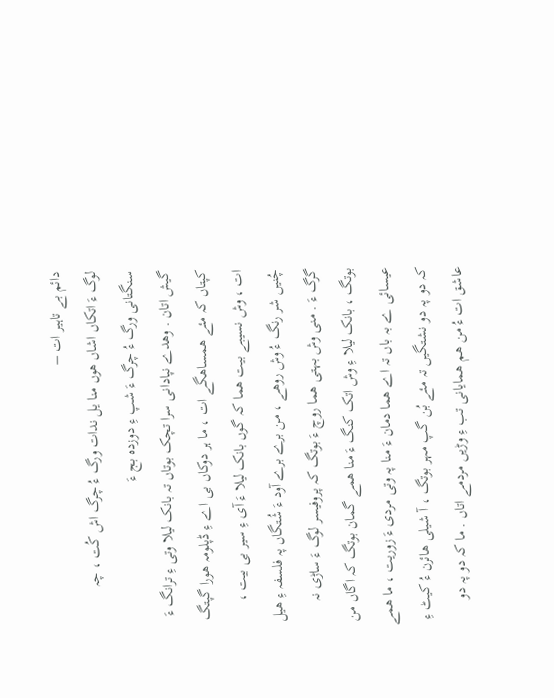دائم بے تاہیر ات –
لوگ ءَ اتکاں اشاں هوں منا یل ندات ورگ ءُ چرگ اش کُت ، چہ سنگتانی ورگ ءُ چرگ ءَ شپ ءِ دوزده بج ءَ
گیش اتان . وهدے نپادانی سرا تچک بوتاں تہ بانک لیلا وتی ءِ ترانگ ءَ کپتاں کہ مئے همساهگے ات ، ما ہر دوکاں بی اے ءِ ڈپلومہ هورا گپتگ ات ، وش نسیبے بیت هما کہ گوں بانک لیلا ءَ آی ءِ سیر بی بیت ، چُنیں شر رنگ ءُ وش روهے ، من برے برے آود ءَ شُتگاں پہ فلسفہ ءِ هیل گرگ ءَ . منی وش بہتی هما روچ ءَ بوتگ کہ پروفیسر لوگ ءَ ساڑی نہ بوتگ ، بانک لیلا ءِ وش اتک کنگ ءَ منا همے گمان بوتگ کہ اگاں من عیسائی ے بہ باں تہ اے هما دمان ءَ منا پہ وتی مردی ءَ زوریت ، ما همے کہ دو پہ دو نشتگیں تہ مئے بُن گپ مہر بوتگ ، آ شیلی هائرن ءُ کیٹ ءِ عاشق ات ءُ من هم همایانی تب ءِ وڑیں مردمے اتاں . ما کہ دو پہ دو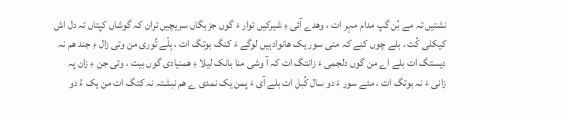نشتیں تہ مے بُن گپ مدام مہر ات ، وهدے آئی ءِ شیرکیں توار ءَ گوں جزبگاں سریچیں تران کہ گوشاں کپتاں تہ دل اش کیکلی کُت ، بلے چوں کنے کہ منی سور یک هانوادہیں لوگے ءَ کنگ بوتگ ات ، بِلّے تُوری من وتی زال ءِ جند هم نہ دیستگ ات بلے اے من گوں دلجمی ءَ زانتگ ات کہ آ وشی منا بانک لیلا ءِ همنیادی گوں بیت ، وتی جن ءِ زان پہ زانی ءَ نہ بوتگ ات ، مئے سور ءَ دو سال کُبل ات بلے آی ءَ پمن یک نمدی ے هم نبشتہ نہ کتگ ات من یک ءُ دو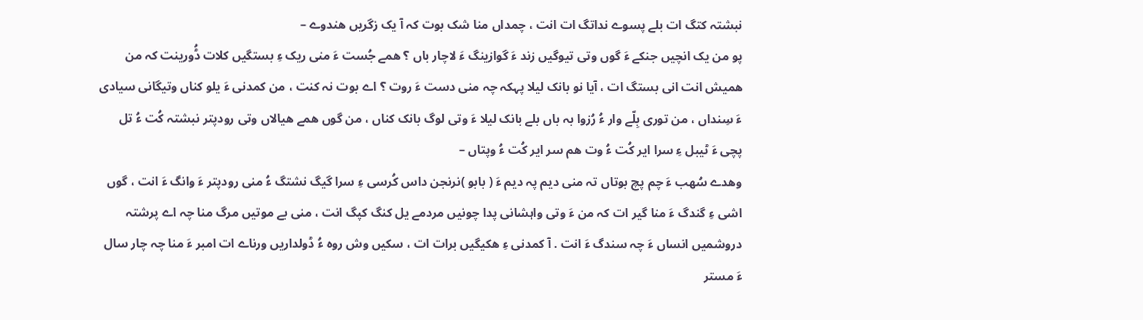نبشتہ کتگ ات بلے پسوے نداتگ ات انت ، چمداں منا شک بوت کہ آ یک زگریں هندوے –
پو من یک انچیں جنکے ءَ گوں وتی تیوگیں زند ءَ گوازینگ ءَ لاچار باں ؟ همے جُست ءَ منی ریک ءِ بستگیں کلات ڈُورینت کہ من همیش انت انی بستگ ات ، آیا نو بانک لیلا پہکہ چہ منی دست ءَ روت ؟ اے بوت نہ کنت ، من کمدنی ءَ یلو کناں وتیگانی سیادی ءَ سِنداں ، من توری بِلّے وار ءُ رُزوا بہ باں بلے بانک لیلا ءَ وتی لوگ بانک کناں ، من گوں همے هیالاں وتی رودپتر نبشتہ کُت ءُ تل پچی ءَ ٹیبل ءِ سرا ایر کُت ءُ وت هم سر ایر کُت ءُ وپتاں –
وهدے سُهب ءَ چم پچ بوتاں تہ منی دیم پہ دیم ءَ ( بابو )نرنجن داس کُرسی ءِ سرا گیگ نشتگ ءُ منی رودپتر ءَ وانگ ءَ انت ، گوں اشی ءِ گندگ ءَ منا گیر ات کہ من ءَ وتی واہشانی پدا چونیں مردمے یل کنگ کپگ انت ، منی بے موتیں مرگ منا چہ اے پرشتہ دروشمیں انساں ءَ چہ سندگ ءَ انت . آ کمدنی ءِ هکیگیں برات ات ، سکیں وش روه ءُ ڈولداریں ورناے ات امبر ءَ منا چہ چار سال ءَ مستر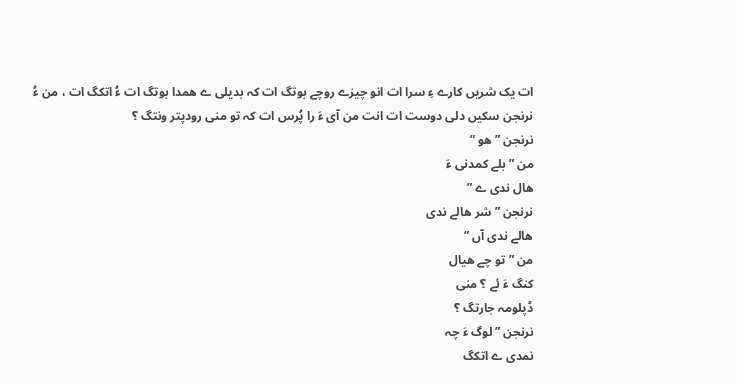ات یک شریں کارے ءِ سرا ات انو چیزے روچے بوتگ ات کہ بدیلی ے همدا بوتگ ات ءُ اتکگ ات ، من ءُ نرنجن سکیں دلی دوست ات انت من آی ءَ را پُرس ات کہ تو منی رودپتر ونتگ ؟
نرنجن ” هو ”
من ” بلے کمدنی ءَ
هال ندی ے ”
نرنجن ” شر هالے ندی
هالے ندی آں ”
من ” تو چے هیال
کنگ ءَ ئے ؟ منی
ڈپلومہ جارتگ ؟
نرنجن ” لوگ ءَ چہ
نمدی ے اتکگ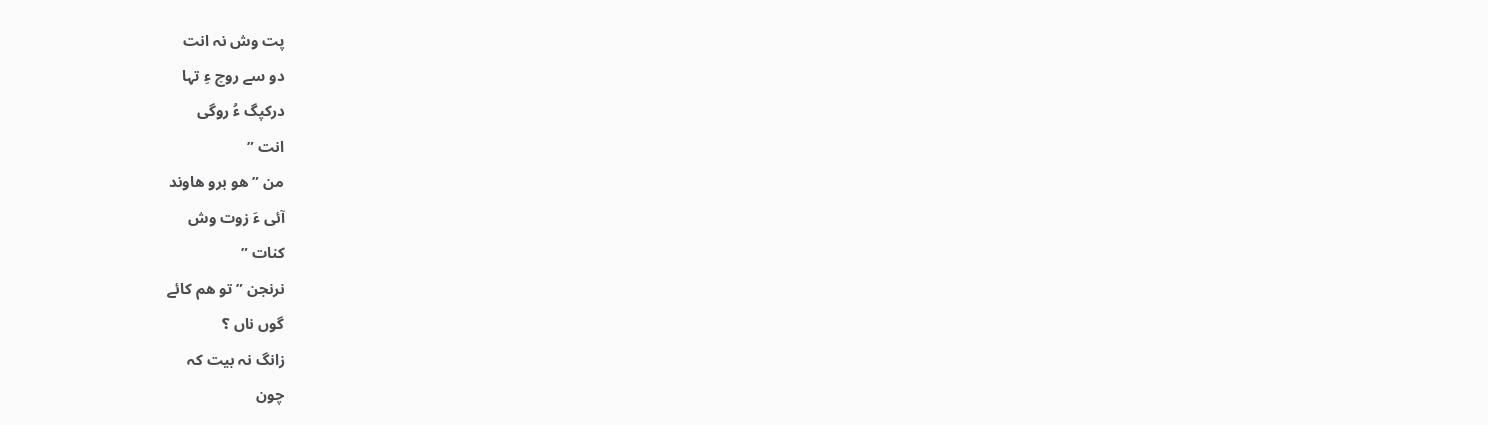پت وش نہ انت
دو سے روچ ءِ تہا
درکپگ ءُ روگی
انت ”
من ” هو برو هاوند
آئی ءَ زوت وش
کنات ”
نرنجن ” تو هم کائے
گوں ناں ؟
زانگ نہ بیت کہ
چون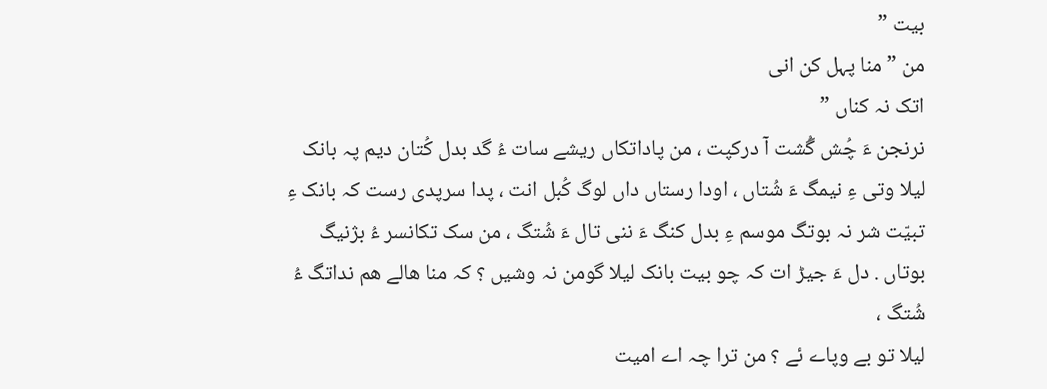بیت ”
من ” منا پہل کن انی
اتک نہ کناں ”
نرنجن ءَ چُش گُشت آ درکپت ، من پاداتکاں ریشے سات ءُ گد بدل کُتان دیم پہ بانک لیلا وتی ءِ نیمگ ءَ شُتاں ، اودا رستاں داں لوگ کُبل انت ، پدا سرپدی رست کہ بانک ءِ تبیّت شر نہ بوتگ موسم ءِ بدل کنگ ءَ ننی تال ءَ شُتگ ، من سک تکانسر ءُ بژنیگ بوتاں . دل ءَ جیڑ ات کہ چو بیت بانک لیلا گومن نہ وشیں ؟ کہ منا هالے هم نداتگ ءُ شُتگ ،
لیلا تو بے وپاے ئے ؟ من ترا چہ اے امیت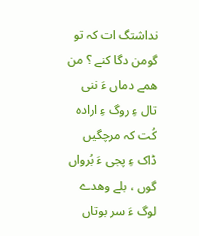نداشتگ ات کہ تو گومن دگا کنے ؟ من همے دماں ءَ ننی تال ءِ روگ ءِ اراده کُت کہ مرچگیں ڈاک ءِ پجی ءَ بُرواں گوں ، بلے وهدے لوگ ءَ سر بوتاں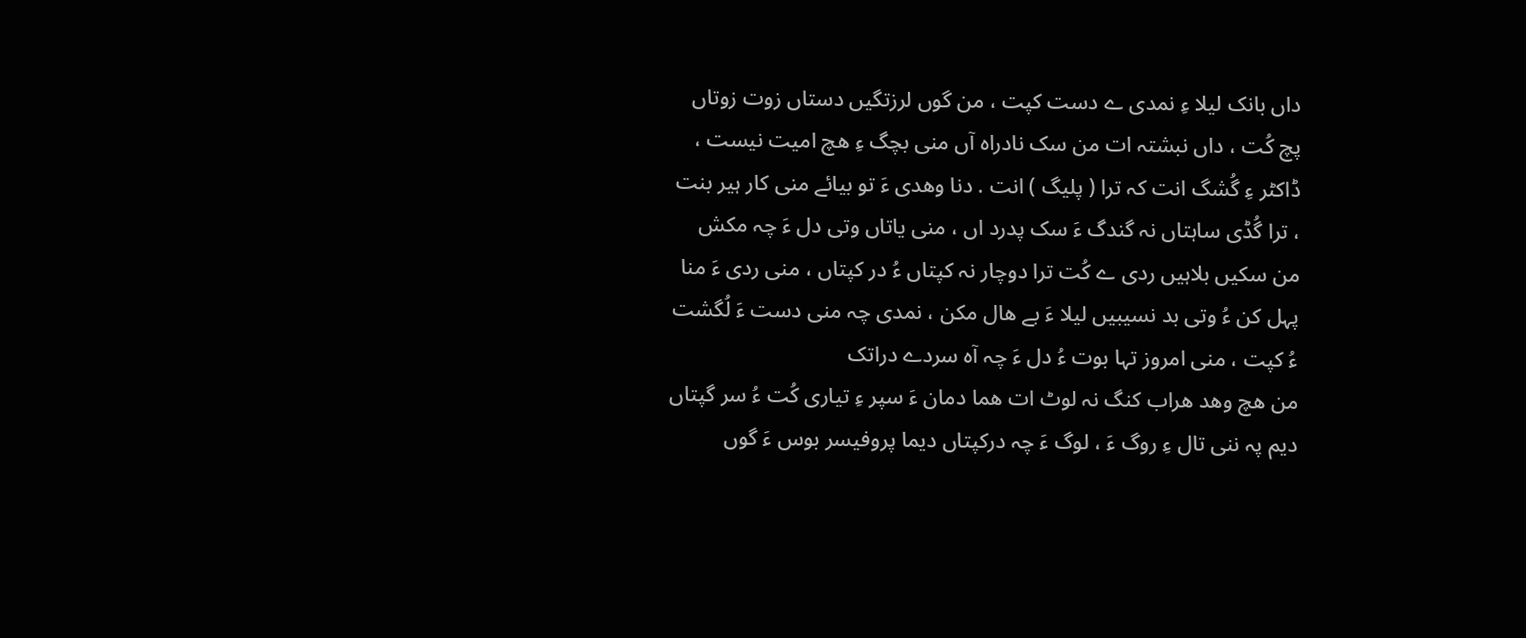داں بانک لیلا ءِ نمدی ے دست کپت ، من گوں لرزتگیں دستاں زوت زوتاں پچ کُت ، داں نبشتہ ات من سک نادراه آں منی بچگ ءِ هچ امیت نیست ، ڈاکٹر ءِ گُشگ انت کہ ترا ( پلیگ ) انت . دنا وهدی ءَ تو بیائے منی کار ہیر بنت ، ترا گُڈی ساہتاں نہ گندگ ءَ سک پدرد اں ، منی یاتاں وتی دل ءَ چہ مکش من سکیں بلاہیں ردی ے کُت ترا دوچار نہ کپتاں ءُ در کپتاں ، منی ردی ءَ منا پہل کن ءُ وتی بد نسیبیں لیلا ءَ بے هال مکن ، نمدی چہ منی دست ءَ لُگشت ءُ کپت ، منی امروز تہا بوت ءُ دل ءَ چہ آه سردے دراتک
من هچ وهد هراب کنگ نہ لوٹ ات هما دمان ءَ سپر ءِ تیاری کُت ءُ سر گپتاں دیم پہ ننی تال ءِ روگ ءَ ، لوگ ءَ چہ درکپتاں دیما پروفیسر بوس ءَ گوں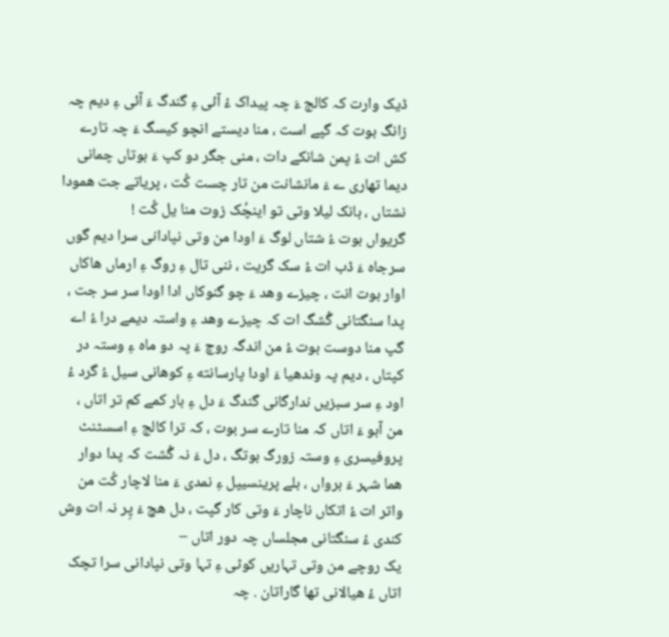ڈیک وارت کہ کالج ءَ چہ پیداک ءُ آئی ءِ گندگ ءَ آئی ءِ دیم چہ زانگ بوت کہ گپے است ، منا دیستے انچو کیسگ ءَ چہ تارے کش ات ءُ پمن شانکے دات ، منی جگر دو کپ ءَ بوتاں چمانی دیما تهاری ے ءَ مانشانت من تار چست کُت ، پریاتے جت همودا نشتاں ، بانک لیلا وتی تو اینچُک زوت منا یل کُت !
گریواں بوت ءُ شتاں لوگ ءَ اودا من وتی نپادانی سرا دیم گوں سرجاه ءَ ڈب ات ءُ سک گریت ، ننی تال ءِ روگ ءِ ارماں هاکاں اوار بوت انت ، چیزے وهد ءَ چو گنوکاں ادا اودا سر سر جت ، پدا سنگتانی گُشگ ات کہ چیزے وهد ءِ واستہ دیمے درا ءُ اے گپ منا دوست بوت ءُ من اندگہ روچ ءَ پہ دو ماه ءِ وستہ در کپتاں ، دیم پہ وندهیا ءَ اودا پارسانته ءِ کوهانی سیل ءُ گرد ءُ اود ءِ سر سبزیں ندارگانی گندگ ءَ دل ءِ بار کمے کم تر اتاں ، من آبو ءَ اتاں کہ منا تارے سر بوت ، کہ ترا کالج ءِ اسسٹنٹ پروفیسری ءِ وستہ زورگ بوتگ ، دل ءَ نہ گُشت کہ پدا دوار هما شہر ءَ برواں ، بلے پرینسیپل ءِ نمدی ءَ منا لاچار کُت من واتر ات ءُ اتکاں ناچار ءَ وتی کار گپت ، دل هچ ءَ پِر نہ ات وش کندی ءُ سنگتانی مجلساں چہ دور اتاں –
یک روچے من وتی تہاریں کوٹی ءِ تہا وتی نپادانی سرا تچک اتاں ءُ هیالانی تها گاراتان . چہ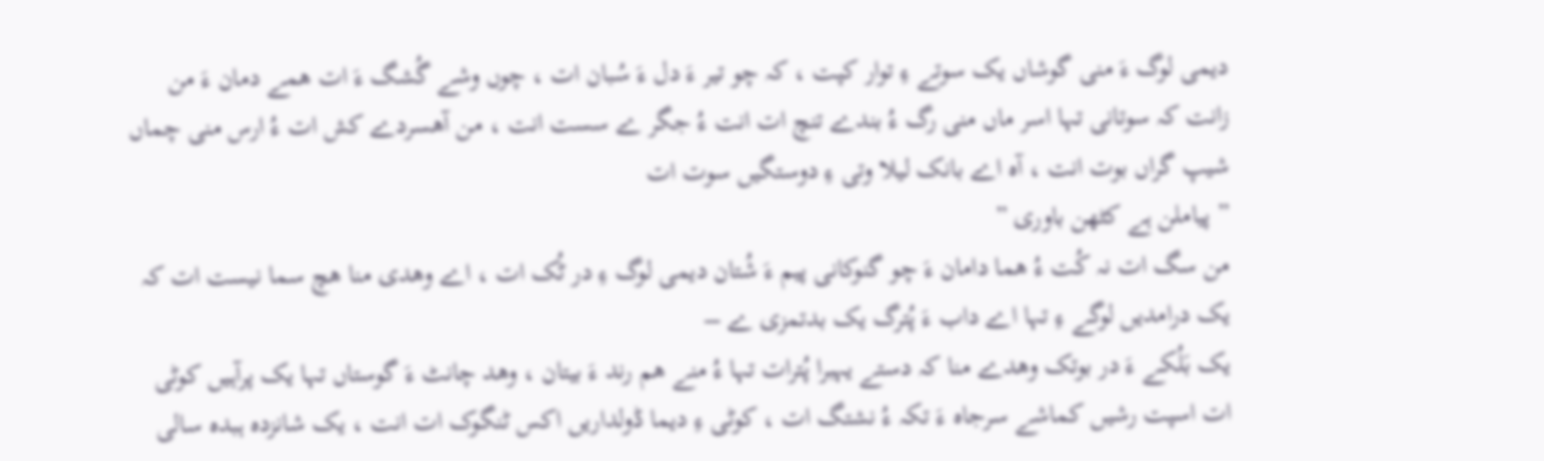دیمی لوگ ءَ منی گوشاں یک سوتے ءِ توار کپت ، کہ چو تیر ءَ دل ءَ سُبان ات ، چوں وشے گُشگ ءَ ات همے دمان ءَ من زانت کہ سوتانی تہا اسر ماں منی رگ ءُ بندے تنچ ات انت ءُ جگر ے سست انت ، من آهسردے کش ات ءُ ارس منی چماں شیپ گراں بوت انت ، آه اے بانک لیلا وتی ءِ دوستگیں سوت ات
” پیاملن ہے کٹهن باوری ”
من سگ ات نہ کُت ءُ هما دامان ءَ چو گنوکانی پیم ءَ شُتان دیمی لوگ ءِ در ٹُک ات ، اے وهدی منا هچ سما نیست ات کہ یک درامدیں لوگے ءِ تہا اے داب ءَ پُترگ یک بدتمزی ے –
یک بَلُکے ءَ در بوتک وهدے منا کہ دستے یہبرا پُترات تہا ءُ منے هم رند ءَ بیتان ، وهد چانٹ ءَ گوستاں تہا یک پرآہیں کوٹی ات اسپت رشیں کماشے سرجاه ءَ تکہ ءُ نشتگ ات ، کوٹی ءِ دیما ڈولداریں اکس ٹنگوک ات انت ، یک شانزده ہبده سالی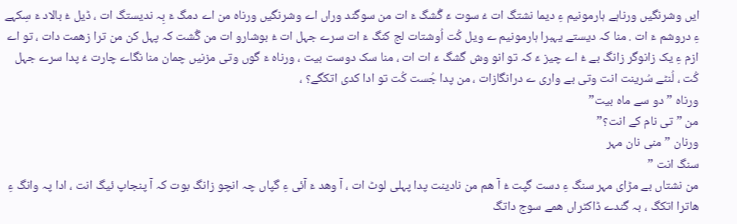ایں وشرنگیں ورناہے ہارمونیم ءِ دیما نشتگ ات ءُ سوت ءَ گُشگ ءَ ات من سوگند وراں اے وشرنگیں ورناه من اے دمگ ءَ بِہ ندیستگ ات ، ڈیل ءُ بالاد ءَ سِکہے ءِ دروشم ءَ ات . منا کہ دیستے یہبرا ہارمونیم ے ویل کُت اُوشتات لج کنگ ءَ ات سرے جہل ات ءُ بوشارو ات من گُشت کہ پہل کن من ترا زهمت دات ، تو اے ازم ءِ یک زانوگر زانگ بے ءُ اے چیز ءَ کہ تو انو وش گشگ ءَ ات ات ، منا سک دوست بیت ، ورناه ءَ گوں وتی مزنیں چمان منا نگاے چارت ءُ پدا سرے جہل کُت ، لُنٹے سُرینت انت وتی بے واری ے درانگازات ، من پدا جُست کُت تو ادا کدی اتکگے؟ ،
ورناه ” دو سے ماه بیت”
من ” تی نام کے انت؟”
ورنان ” منی نان مہر
سنگ انت ”
من نشتاں بے مڑای مہر سنگ ءِ دست گپت ءُ آ هم من نادینت پدا پہلی لوٹ ات ، آ وهد ءَ آئی ءِ گپاں چہ انچو زانگ بوت کہ آ پنجاپ ئیگ انت ، ادا پہ وانگ ءِ هاترا اتکگ ، بہ گندے ڈاکٹراں همے سوج داتگ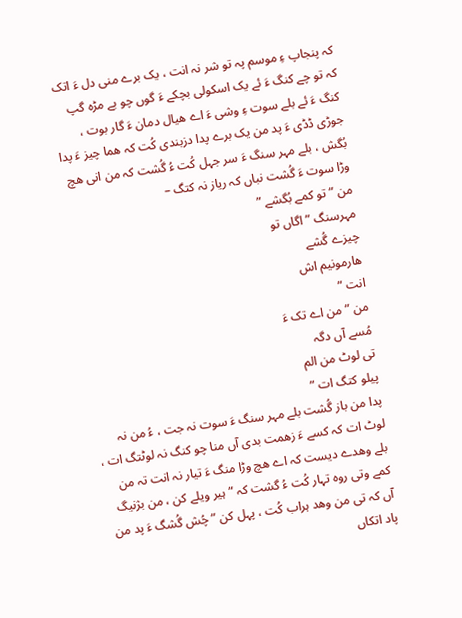کہ پنجاپ ءِ موسم پہ تو شر نہ انت ، یک برے منی دل ءَ اتک کہ تو چے کنگ ءَ ئے یک اسکولی بچکے ءَ گوں چو بے مڑه گپ کنگ ءَ ئے بلے سوت ءِ وشی ءَ اے هیال دمان ءَ گار بوت ، جوڑی ڈڈی ءَ پد من یک برے پدا دزبندی کُت کہ هما چیز ءَ پدا بُگش ، بلے مہر سنگ ءَ سر جہل کُت ءُ گُشت کہ من انی هچ وڑا سوت ءَ گُشت نباں کہ ریاز نہ کتگ –
من ” تو کمے بُگشے ”
مہرسنگ ” اگاں تو
چیزے گُشے
هارمونیم اش
انت ”
من ” من اے تک ءَ
مُسے آں دگہ
تی لوٹ من الم
پیلو کتگ ات ”
پدا من باز گُشت بلے مہر سنگ ءَ سوت نہ جت ، ءُ من نہ لوٹ ات کہ کسے ءَ زهمت بدی آں منا چو کنگ نہ لوٹتگ ات ، بلے وهدے دیست کہ اے هچ وڑا منگ ءَ تیار نہ انت تہ من کمے وتی روه تہار کُت ءُ گشت کہ ” ہیر ویلے کن ، من بژنیگ آں کہ تی من وهد ہراب کُت ، پہل کن ” چُش گُشگ ءَ پد من پاد اتکاں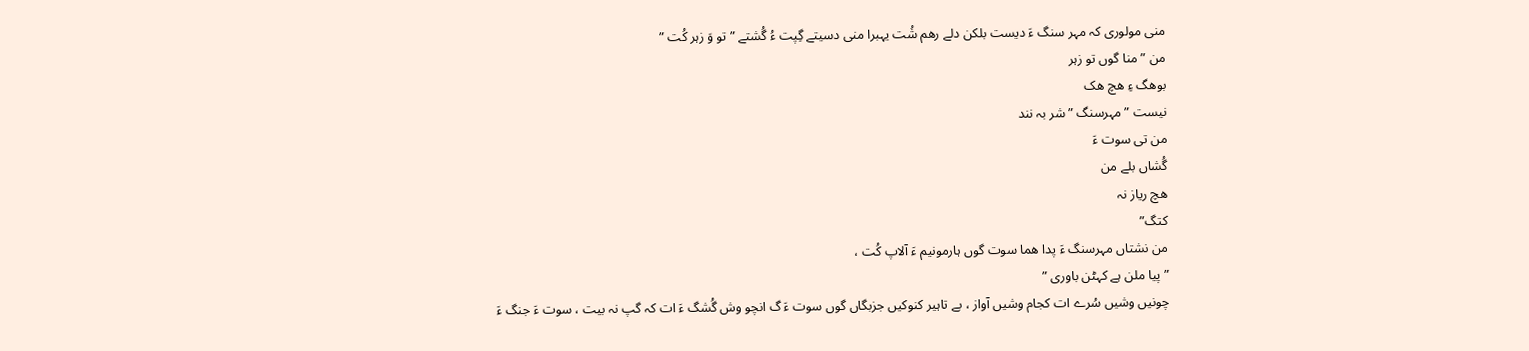منی مولوری کہ مہر سنگ ءَ دیست بلکن دلے رهم شُت یہبرا منی دسیتے گِپت ءُ گُشتے ” تو وَ زہر کُت ”
من ” منا گوں تو زہر
بوهگ ءِ هچ هک
نیست ” مہرسنگ ” شر بہ نند
من تی سوت ءَ
گُشاں بلے من
هچ ریاز نہ
کتگ”
من نشتاں مہرسنگ ءَ پدا هما سوت گوں ہارمونیم ءَ آلاپ کُت ،
” پیا ملن ہے کہٹن باوری ”
چونیں وشیں سُرے ات کجام وشیں آواز ، بے تاہیر کنوکیں جزبگاں گوں سوت ءَ گ انچو وش گُشگ ءَ ات کہ گپ نہ بیت ، سوت ءَ جنگ ءَ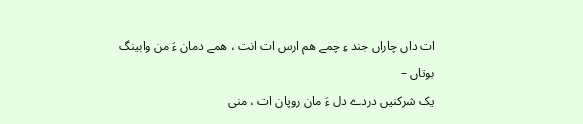ات داں چاراں جند ءِ چمے هم ارس ات انت ، همے دمان ءَ من وابینگ بوتاں –
یک شرکنیں دردے دل ءَ مان روپان ات ، منی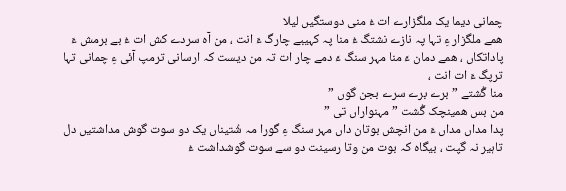چمانی دیما یک ملگزارے ات ءُ منی دوستگیں لیلا
همے ملگزار ءِ تہا پہ نازے نشتگ ءُ منا پہ کہیبے چارگ ءَ انت ، من آه سردے کش ات ءُ بے برمش ءَ پاداتکاں ، همے دمان ءَ منا مہر سنگ ءَ دمے چار ات تہ من دیست کہ ارسانی ترمپ آئی ءِ چمانی تہا ترپگ ءَ ات انت ،
منا گُشتے ” برے برے سرے بجن گوں ”
من بس همینچک گُشت ” مہنواراں تی ”
پدا مداں مداں ءَ من انچش بوتان داں مہر سنگ ءِ گورا مہ شُتیناں یک دو سوت گوش مداشتیں دل تاہیر نہ گپت ، بیگاه کہ بوت من وتا رسینت دو سے سوت گوشداشت ءُ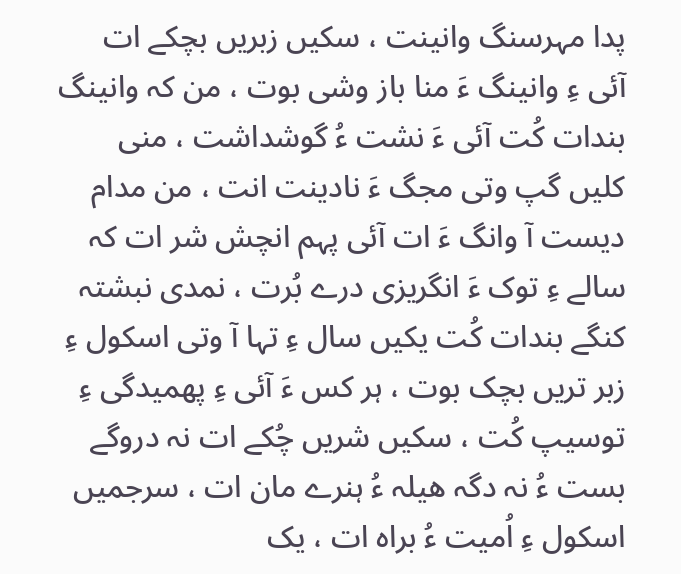پدا مہرسنگ وانینت ، سکیں زبریں بچکے ات آئی ءِ وانینگ ءَ منا باز وشی بوت ، من کہ وانینگ بندات کُت آئی ءَ نشت ءُ گوشداشت ، منی کلیں گپ وتی مجگ ءَ نادینت انت ، من مدام دیست آ وانگ ءَ ات آئی پہم انچش شر ات کہ سالے ءِ توک ءَ انگریزی درے بُرت ، نمدی نبشتہ کنگے بندات کُت یکیں سال ءِ تہا آ وتی اسکول ءِ زبر تریں بچک بوت ، ہر کس ءَ آئی ءِ پهمیدگی ءِ توسیپ کُت ، سکیں شریں چُکے ات نہ دروگے بست ءُ نہ دگہ هیلہ ءُ ہنرے مان ات ، سرجمیں اسکول ءِ اُمیت ءُ براه ات ، یک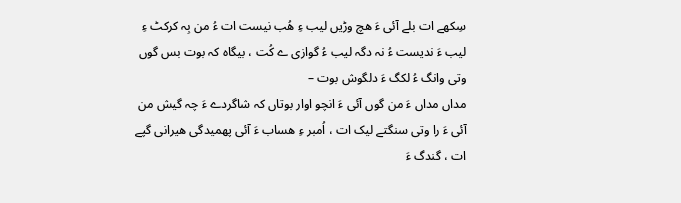سِکهے ات بلے آئی ءَ هچ وڑیں لیب ءِ هُب نیست ات ءُ من بِہ کرکٹ ءِ لیب ءَ ندیست ءُ نہ دگہ لیب ءُ گوازی ے کُت ، بیگاه کہ بوت بس گوں وتی وانگ ءُ لکگ ءَ دلگوش بوت –
مداں مداں ءَ من گوں آئی ءَ انچو اوار بوتاں کہ شاگردے ءَ چہ گیش من آئی ءَ را وتی سنگتے لیک ات ، اُمبر ءِ هساب ءَ آئی پهمیدگی هیرانی گپے ات ، گندگ ءَ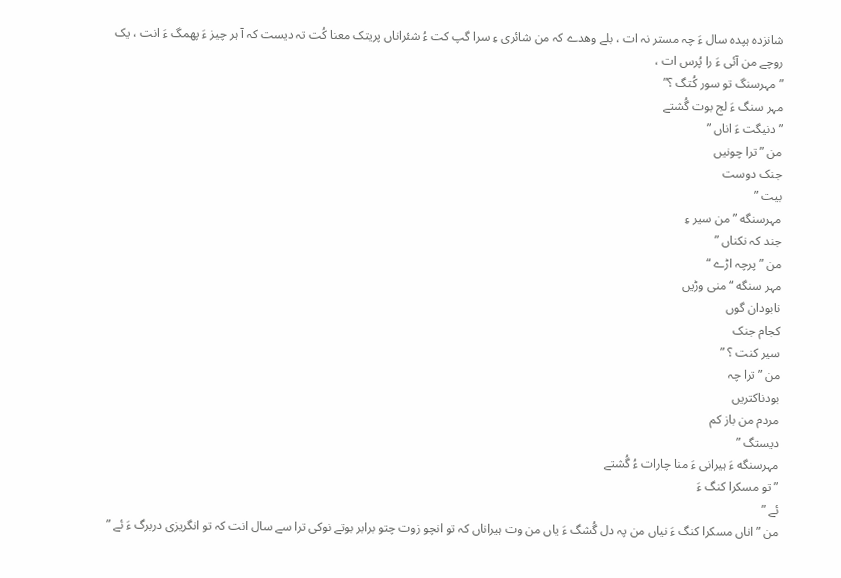شانزده ہپده سال ءَ چہ مستر نہ ات ، بلے وهدے کہ من شائری ءِ سرا گپ کت ءُ شئراناں پریتک معنا کُت تہ دیست کہ آ ہر چیز ءَ پهمگ ءَ انت ، یک روچے من آئی ءَ را پُرس ات ،
” مہرسنگ تو سور کُتگ ؟”
مہر سنگ ءَ لج بوت گُشتے
” دنیگت ءَ اناں ”
من ” ترا چونیں
جنک دوست
بیت ”
مہرسنگه ” من سیر ءِ
جند کہ نکناں ”
من ” پرچہ اڑے “
مہر سنگه “منی وڑیں
نابودان گوں
کجام جنک
سیر کنت ؟ ”
من ” ترا چہ
بودناکتریں
مردم من باز کم
دیستگ ”
مہرسنگه ءَ ہیرانی ءَ منا چارات ءُ گُشتے
” تو مسکرا کنگ ءَ
ئے ”
من ” اناں مسکرا کنگ ءَ نیاں من پہ دل گُشگ ءَ یاں من وت ہیراناں کہ تو انچو زوت چتو برابر بوتے نوکی ترا سے سال انت کہ تو انگریزی دربرگ ءَ ئے ”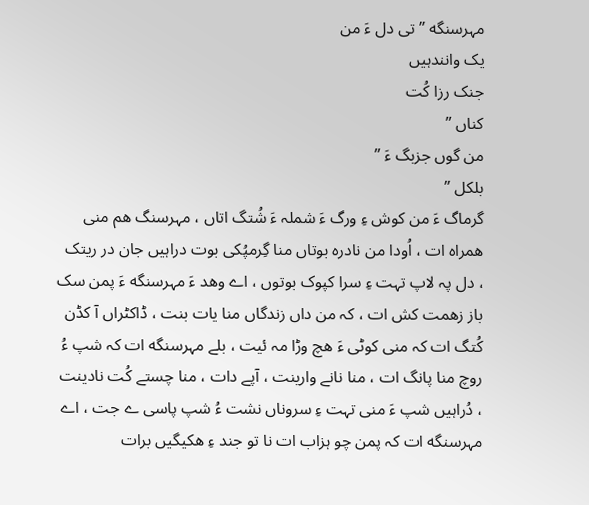مہرسنگه ” تی دل ءَ من
یک وانندہیں
جنک رزا کُت
کناں ”
من گوں جزبگ ءَ ”
بلکل ”
گرماگ ءَ من کوش ءِ ورگ ءَ شملہ ءَ شُتگ اتاں ، مہرسنگ هم منی همراه ات ، اُودا من نادره بوتاں منا گِرمپُکی بوت دراہیں جان در ریتک ، دل پہ لاپ تہت ءِ سرا کپوک بوتوں ، اے وهد ءَ مہرسنگه ءَ پمن سک باز زهمت کش ات ، کہ من داں زندگاں منا یات بنت ، ڈاکٹراں آ کڈن کُتگ ات کہ منی کوٹی ءَ هچ وڑا مہ ئیت ، بلے مہرسنگه ات کہ شپ ءُ روچ منا پانگ ات ، منا نانے وارینت ، آپے دات ، منا چستے کُت نادینت ، دُراہیں شپ ءَ منی تہت ءِ سروناں نشت ءُ شپ پاسی ے جت ، اے مہرسنگه ات کہ پمن چو ہزاب ات نا تو جند ءِ هکیگیں برات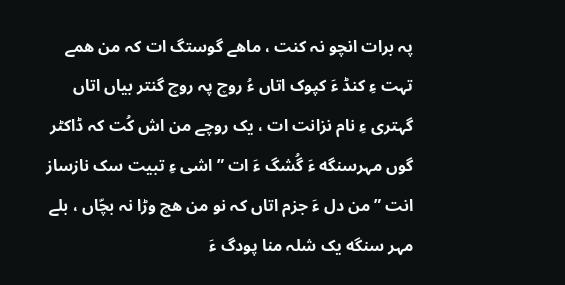پہ برات انچو نہ کنت ، ماهے گوستگ ات کہ من همے تہت ءِ کنڈ ءَ کپوک اتاں ءُ روچ پہ روچ گنتر بیاں اتاں گہتری ءِ نام نزانت ات ، یک روچے من اش کُت کہ ڈاکٹر گوں مہرسنگه ءَ گُشگ ءَ ات ” اشی ءِ تبیت سک نازساز انت ” من دل ءَ جزم اتاں کہ نو من هچ وڑا نہ بچّاں ، بلے مہر سنگه یک شلہ منا پودگ ءَ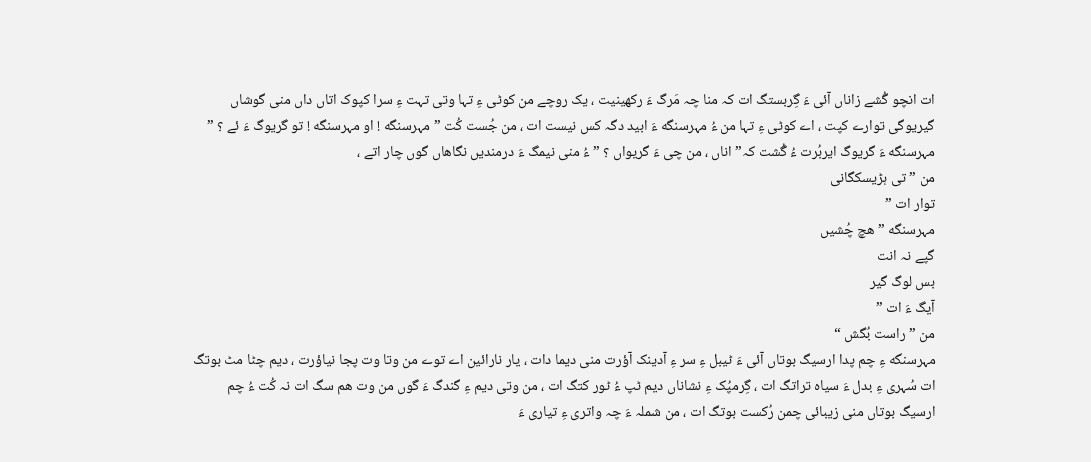ات انچو گُشے زاناں آئی ءَ گِربستگ ات کہ منا چہ مَرگ ءَ رکهینیت ، یک روچے من کوٹی ءِ تہا وتی تہت ءِ سرا کپوک اتاں داں منی گوشاں گیریوگی توارے کپت ، اے کوٹی ءِ تہا من ءُ مہرسنگه ءَ ابید دگہ کس نیست ات ، من جُست کُت ” مہرسنگه ! او مہرسنگه ! تو گریوگ ءَ ئے ؟ ”
مہرسنگه ءَ گریوگ ایربُرت ءُ گُشت کہ” اناں ، من چی ءَ گریواں ؟ ” ءُ منی نیمگ ءَ درمندیں نگاهاں گوں چار اتے ،
من ” تی ہڑیسکگانی
توار ات ”
مہرسنگه ” هچ چُشیں
گپے نہ انت
بس لوگ گیر
آیگ ءَ ات ”
من ” راست بُگش “
مہرسنگه ءِ چم پدا ارسیگ بوتاں آئی ءَ ٹیبل ءِ سر ءِ آدینک آؤرت منی دیما دات ، یار نارائین اے توے من وتا وت پجا نیاؤرت ، دیم چٹا مٹ بوتگ ات سُہری ءِ بدل ءَ سیاه تراتگ ات ، گِرمپُک ءِ نشاناں دیم ٹپ ءُ ٹور کتگ ات ، من وتی دیم ءِ گندگ ءَ گوں من وت هم سگ ات نہ کُت ءُ چم ارسیگ بوتاں منی زیبائی چمن رُکست بوتگ ات ، من شملہ ءَ چہ واتری ءِ تیاری ءَ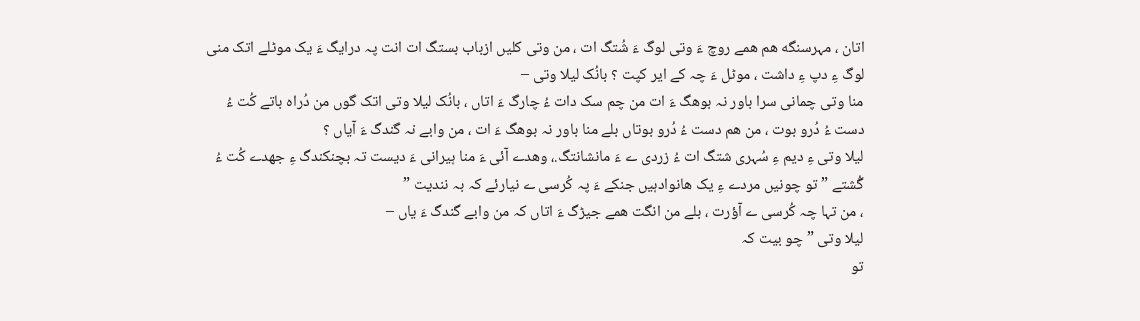اتان ، مہرسنگه هم همے روچ ءَ وتی لوگ ءَ شُتگ ات ، من وتی کلیں ازباب بستگ ات انت پہ درایگ ءَ یک موٹلے اتک منی لوگ ءِ دپ ءِ داشت ، موٹل ءَ چہ کے ایر کپت ؟ بانُک لیلا وتی –
منا وتی چمانی سرا باور نہ بوهگ ءَ ات من چم سک دات ءُ چارگ ءَ اتاں ، بانُک لیلا وتی اتک گوں من دُراه باتے کُت ءُ دست ءُ دُرو بوت ، من هم دست ءُ دُرو بوتاں بلے منا باور نہ بوهگ ءَ ات ، من وابے نہ گندگ ءَ آیاں ؟
لیلا وتی ءِ دیم ءِ سُہری شتگ ات ءُ زردی ے ءَ مانشانتگ.، وهدے آئی ءَ منا ہیرانی ءَ دیست تہ بچنکندگ ءِ جهدے کُت ءُ گُشتے ” تو چونیں مردے ءِ یک هانوادہیں جنکے ءَ پہ کُرسی ے نیارئے کہ بہ نندیت ”
، من تہا چہ کُرسی ے آؤرت ، بلے من انگت همے جیڑگ ءَ اتاں کہ من وابے گندگ ءَ یاں –
لیلا وتی ” چو بیت کہ
تو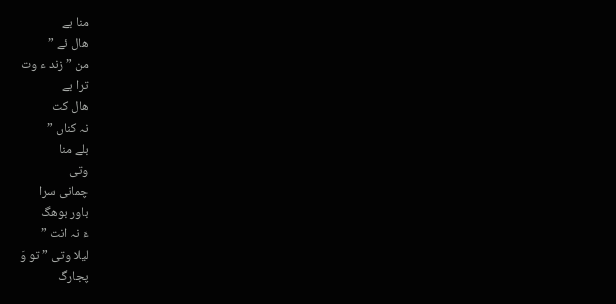منا بے
هال ئے ”
من ” زند ء وت
ترا بے
هال کت
نہ کناں ”
بلے منا
وتی
چمانی سرا
باور بوهگ
ءَ نہ انت ”
لیلا وتی ” تو وَ
پجارگ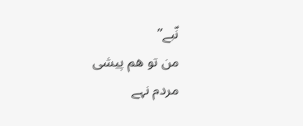نّبے”
من تو هم پیشی
مردم نہے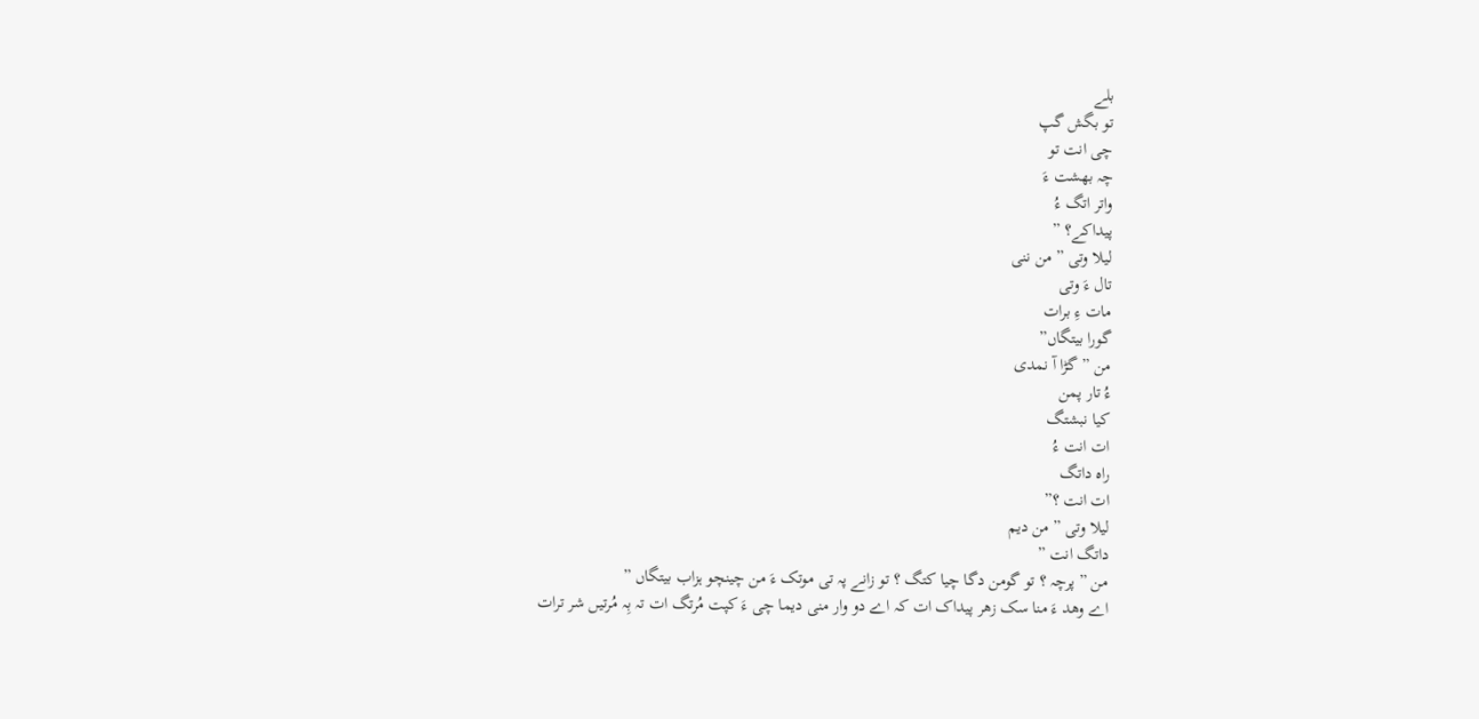بلے
تو بگش گپ
چی انت تو
چہ بهشت ءَ
واتر اتگ ءُ
پیداکے؟ ”
لیلا وتی ” من ننی
تال ءَ وتی
مات ءِ برات
گورا بیتگاں”
من ” گڑا آ نمدی
ءُ تار پمن
کیا نبشتگ
ات انت ءُ
راه داتگ
ات انت ؟”
لیلا وتی ” من دیم
داتگ انت ”
من ” پرچہ ؟ تو گومن دگا چیا کتگ ؟ تو زانے پہ تی موتک ءَ من چینچو ہزاب بیتگاں ”
اے وهد ءَ منا سک زهر پیداک ات کہ اے دو وار منی دیما چی ءَ کپت مُرتگ ات تہ بِہ مُرتیں شر ترات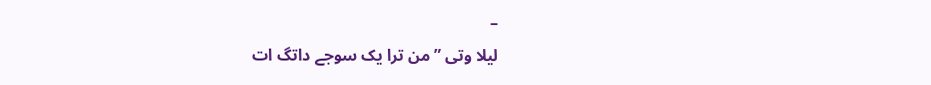–
لیلا وتی ” من ترا یک سوجے داتگ ات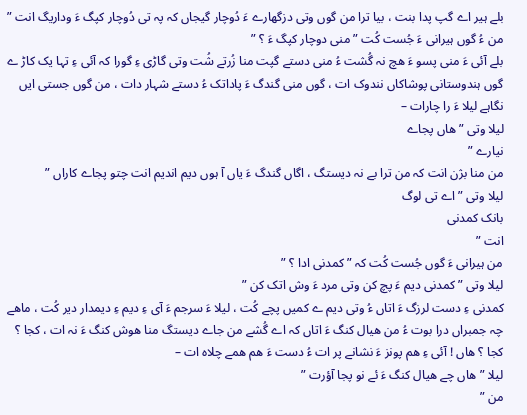بلے ہیر اے گپ پدا بنت ، بیا ترا من گوں وتی دزگهارے ءَ دُوچار گیجاں کہ پہ تی دُوچار کپگ ءَ وداریگ انت ”
من ءُ گوں ہیرانی ءَ جُست کُت ” منی دوچار کپگ ءَ ؟ ”
بلے آئی ءَ منی پسو ءَ هچ نہ گُشت ءُ منی دستے گپت منا زُرتے شُت وتی گاڑی ءِ گورا کہ آئی ءِ تہا یک کاڑ ے گوں ہندوستانی پوشاکاں نندوک ات ، گوں منی گندگ ءَ پاداتک ءُ دستے شہار دات ، من گوں جستی ایں نگاہے لیلا ءَ را چارات –
لیلا وتی ” هاں پجاے
نیارے ”
من منا بژن انت کہ من ترا بے نہ دیستگ ، اگاں گندگ ءَ یاں آ ہوں دیم اندیم انت چتو پجاے کاراں ”
لیلا وتی ” اے تی لوگ
بانک کمدنی
انت ”
من ہیرانی ءَ گوں جُست کُت کہ ” کمدنی ادا ؟ ”
لیلا وتی ” کمدنی دیم ءَ پچ کن وتی مرد ءَ وش اتک کن ”
کمدنی ءِ دست لرزگ ءَ اتاں ءُ وتی دیم ے کمیں پچے کُت ، لیلا ءَ سرجم ءَ آی ءِ دیم ءِ دیمدار دیر کُت ، ماهے چہ جمبراں درا بوت ءُ من هیال کنگ ءَ اتاں کہ اے گُشے من جاے دیستگ منا هوش کنگ ءَ نہ ات ، کجا ؟ کجا ؟ هاں ! آئی ءِ هم پونز ءَ نشانے پر ات ءُ دست ءَ هم همے چلاه ات –
لیلا ” هاں چے هیال کنگ ءَ ئے نو پجا آؤرت ”
من ”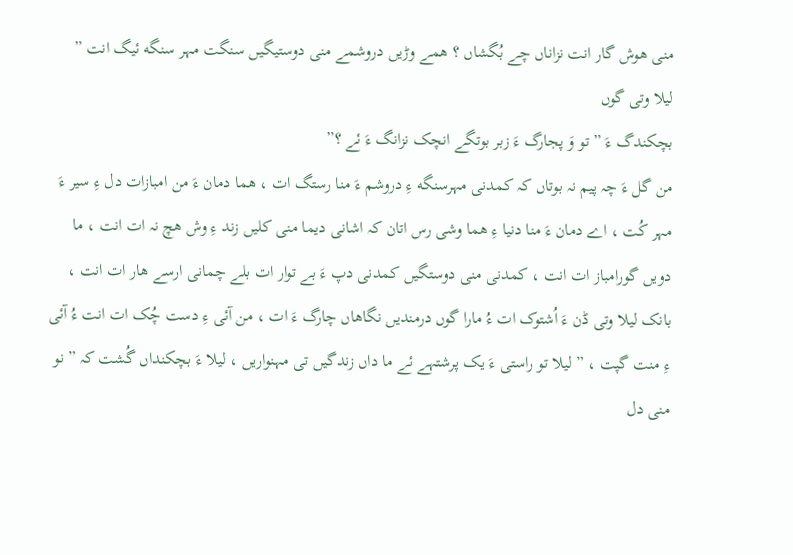منی هوش گار انت نزاناں چے بُگشاں ؟ همے وڑیں دروشمے منی دوستیگیں سنگت مہر سنگه ئیگ انت ”
لیلا وتی گوں
بچکندگ ءَ ” تو وَ پجارگ ءَ زبر بوتگے انچک نزانگ ءَ ئے ؟”
من گل ءَ چہ پیم نہ بوتاں کہ کمدنی مہرسنگه ءِ دروشم ءَ منا رستگ ات ، هما دمان ءَ من امبازات دل ءِ سیر ءَ مہر کُت ، اے دمان ءَ منا دنیا ءِ هما وشی رس اتان کہ اشانی دیما منی کلیں زند ءِ وش هچ نہ ات انت ، ما دویں گورامباز ات انت ، کمدنی منی دوستگیں کمدنی دپ ءَ بے توار ات بلے چمانی ارسے هار ات انت ،
بانک لیلا وتی ڈن ءَ اُشتوک ات ءُ مارا گوں درمندیں نگاهاں چارگ ءَ ات ، من آئی ءِ دست چُک ات انت ءُ آئی ءِ منت گپت ، ” لیلا تو راستی ءَ یک پرشتہے ئے ما داں زندگیں تی مہنواریں ، لیلا ءَ بچکنداں گُشت کہ ” نو منی دل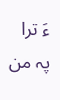ءَ ترا پہ من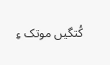کُتگیں موتک ءِ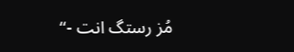مُز رستگ انت -“